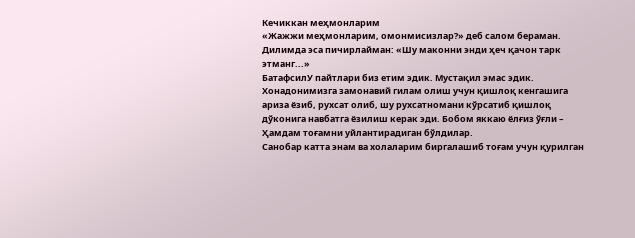Кечиккан меҳмонларим
«Жажжи меҳмонларим, омонмисизлар?» деб салом бераман. Дилимда эса пичирлайман: «Шу маконни энди ҳеч қачон тарк этманг...»
БатафсилУ пайтлари биз етим эдик. Мустақил эмас эдик. Хонадонимизга замонавий гилам олиш учун қишлоқ кенгашига ариза ёзиб, рухсат олиб, шу рухсатномани кўрсатиб қишлоқ дўконига навбатга ёзилиш керак эди. Бобом яккаю ёлғиз ўғли – Ҳамдам тоғамни уйлантирадиган бўлдилар.
Санобар катта энам ва холаларим биргалашиб тоғам учун қурилган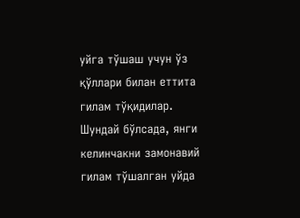уйга тўшаш учун ўз қўллари билан еттита гилам тўқидилар. Шундай бўлсада, янги келинчакни замонавий гилам тўшалган уйда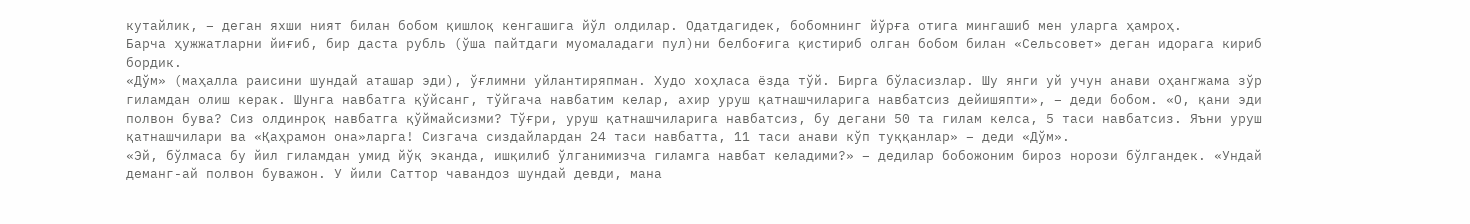кутайлик, – деган яхши ният билан бобом қишлоқ кенгашига йўл олдилар. Одатдагидек, бобомнинг йўрға отига мингашиб мен уларга ҳамроҳ.
Барча ҳужжатларни йиғиб, бир даста рубль (ўша пайтдаги муомаладаги пул)ни белбоғига қистириб олган бобом билан «Сельсовет» деган идорага кириб бордик.
«Дўм» (маҳалла раисини шундай аташар эди), ўғлимни уйлантиряпман. Худо хоҳласа ёзда тўй. Бирга бўласизлар. Шу янги уй учун анави оҳангжама зўр гиламдан олиш керак. Шунга навбатга қўйсанг, тўйгача навбатим келар, ахир уруш қатнашчиларига навбатсиз дейишяпти», – деди бобом. «О, қани эди полвон бува? Сиз олдинроқ навбатга қўймайсизми? Тўғри, уруш қатнашчиларига навбатсиз, бу дегани 50 та гилам келса, 5 таси навбатсиз. Яъни уруш қатнашчилари ва «Қаҳрамон она»ларга! Сизгача сиздайлардан 24 таси навбатта, 11 таси анави кўп туққанлар» – деди «Дўм».
«Эй, бўлмаса бу йил гиламдан умид йўқ эканда, ишқилиб ўлганимизча гиламга навбат келадими?» – дедилар бобожоним бироз норози бўлгандек. «Ундай деманг-ай полвон буважон. У йили Саттор чавандоз шундай девди, мана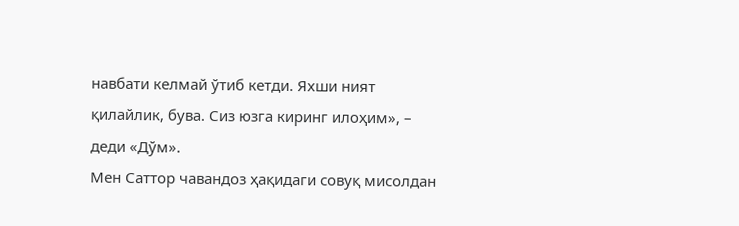навбати келмай ўтиб кетди. Яхши ният қилайлик, бува. Сиз юзга киринг илоҳим», – деди «Дўм».
Мен Саттор чавандоз ҳақидаги совуқ мисолдан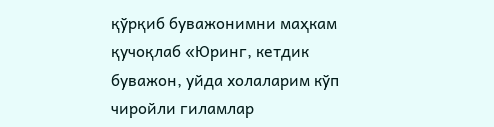қўрқиб буважонимни маҳкам қучоқлаб «Юринг, кетдик буважон, уйда холаларим кўп чиройли гиламлар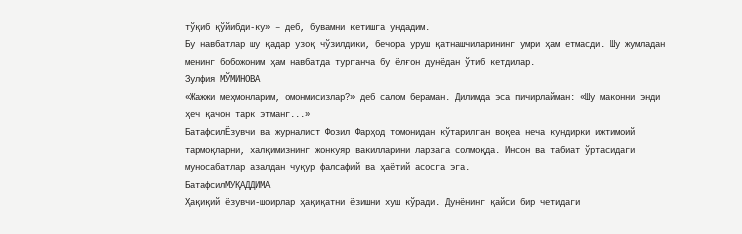тўқиб қўйибди-ку» – деб, бувамни кетишга ундадим.
Бу навбатлар шу қадар узоқ чўзилдики, бечора уруш қатнашчиларининг умри ҳам етмасди. Шу жумладан менинг бобожоним ҳам навбатда турганча бу ёлғон дунёдан ўтиб кетдилар.
Зулфия МЎМИНОВА
«Жажжи меҳмонларим, омонмисизлар?» деб салом бераман. Дилимда эса пичирлайман: «Шу маконни энди ҳеч қачон тарк этманг...»
БатафсилЁзувчи ва журналист Фозил Фарҳод томонидан кўтарилган воқеа неча кундирки ижтимоий тармоқларни, халқимизнинг жонкуяр вакилларини ларзага солмоқда. Инсон ва табиат ўртасидаги муносабатлар азалдан чуқур фалсафий ва ҳаётий асосга эга.
БатафсилМУҚАДДИМА
Ҳақиқий ёзувчи-шоирлар ҳақиқатни ёзишни хуш кўради. Дунёнинг қайси бир четидаги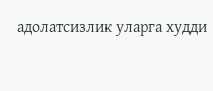адолатсизлик уларга худди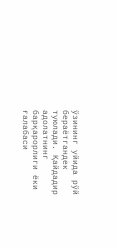ўзининг уйида рўй бераётгандек туюлади. Қайдадир адолатнинг барқарорлиги ёки ғалабаси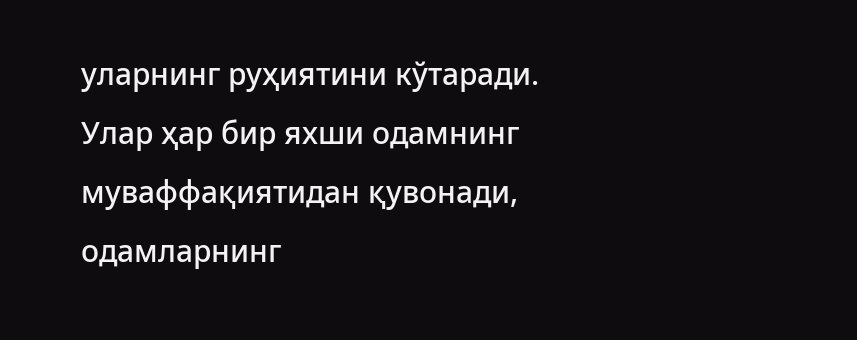уларнинг руҳиятини кўтаради. Улар ҳар бир яхши одамнинг муваффақиятидан қувонади, одамларнинг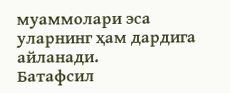муаммолари эса уларнинг ҳам дардига айланади.
Батафсил